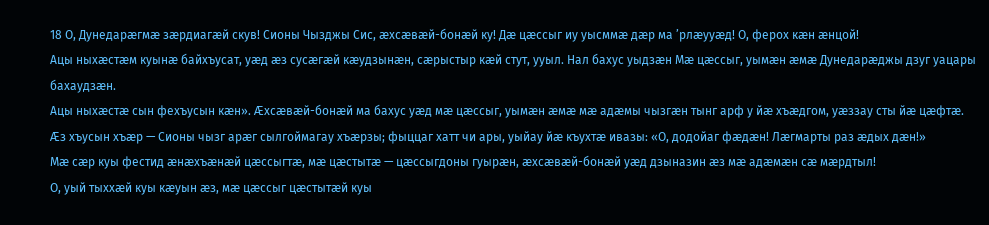18 О, Дунедарӕгмӕ зӕрдиагӕй скув! Сионы Чызджы Сис, ӕхсӕвӕй-бонӕй ку! Дӕ цӕссыг иу уысммӕ дӕр ма ’рлӕууӕд! О, ферох кӕн ӕнцой!
Ацы ныхӕстӕм куынӕ байхъусат, уӕд ӕз сусӕгӕй кӕудзынӕн, сӕрыстыр кӕй стут, ууыл. Нал бахус уыдзӕн Мӕ цӕссыг, уымӕн ӕмӕ Дунедарӕджы дзуг уацары бахаудзӕн.
Ацы ныхӕстӕ сын фехъусын кӕн». Ӕхсӕвӕй-бонӕй ма бахус уӕд мӕ цӕссыг, уымӕн ӕмӕ мӕ адӕмы чызгӕн тынг арф у йӕ хъӕдгом, уӕззау сты йӕ цӕфтӕ.
Ӕз хъусын хъӕр — Сионы чызг арӕг сылгоймагау хъӕрзы; фыццаг хатт чи ары, уыйау йӕ къухтӕ ивазы: «О, додойаг фӕдӕн! Лӕгмарты раз ӕдых дӕн!»
Мӕ сӕр куы фестид ӕнӕхъӕнӕй цӕссыгтӕ, мӕ цӕстытӕ — цӕссыгдоны гуырӕн, ӕхсӕвӕй-бонӕй уӕд дзыназин ӕз мӕ адӕмӕн сӕ мӕрдтыл!
О, уый тыххӕй куы кӕуын ӕз, мӕ цӕссыг цӕстытӕй куы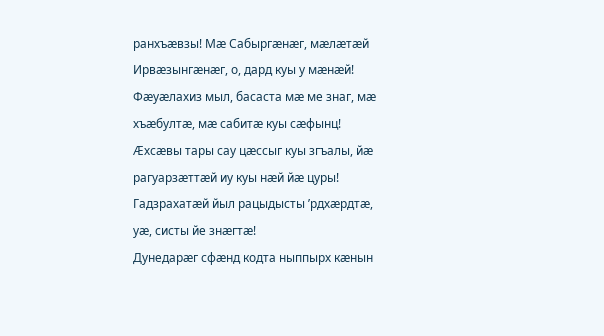ранхъӕвзы! Мӕ Сабыргӕнӕг, мӕлӕтӕй Ирвӕзынгӕнӕг, о, дард куы у мӕнӕй! Фӕуӕлахиз мыл, басаста мӕ ме знаг, мӕ хъӕбултӕ, мӕ сабитӕ куы сӕфынц!
Ӕхсӕвы тары сау цӕссыг куы згъалы, йӕ рагуарзӕттӕй иу куы нӕй йӕ цуры! Гадзрахатӕй йыл рацыдысты ’рдхӕрдтӕ, уӕ, систы йе знӕгтӕ!
Дунедарӕг сфӕнд кодта ныппырх кӕнын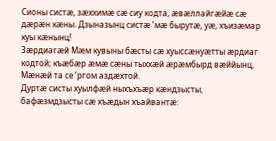Сионы систӕ, зӕххимӕ сӕ сиу кодта, ӕвӕллайгӕйӕ сӕ дӕрӕн кӕны. Дзыназынц систӕ ’мӕ бырутӕ, уӕ, хъизӕмар куы кӕнынц!
Зӕрдиагӕй Мӕм кувыны бӕсты сӕ хуыссӕнуӕтты ӕрдиаг кодтой; къӕбӕр ӕмӕ сӕны тыххӕй ӕрӕмбырд вӕййынц, Мӕнӕй та се ’ргом аздӕхтой.
Дуртӕ систы хуылфӕй ныхъхъӕр кӕндзысты, бафӕзмдзысты сӕ хъӕдын хъайвантӕ: